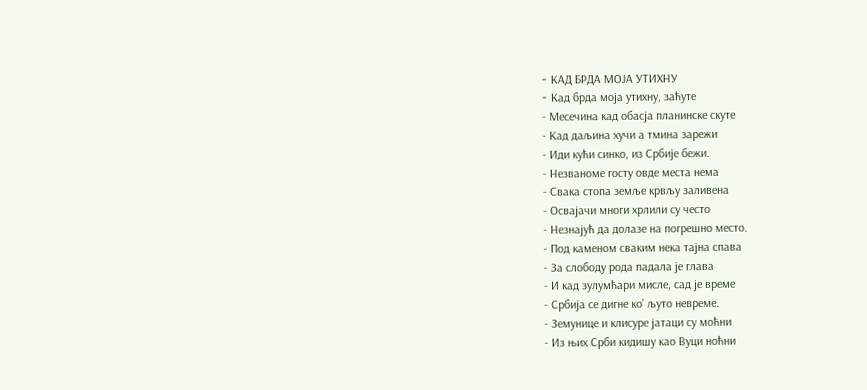- KAД БРДА МОЈА УТИХНУ
- Kaд брда моја утихну, заћуте
- Месечина кад обасја планинске скуте
- Кад даљина хучи а тмина зарежи
- Иди кући синко, из Србије бежи.
- Незваноме госту овде места нема
- Свака стопа земље крвљу заливена
- Освајачи многи хрлили су често
- Незнајућ да долазе на погрешно место.
- Под каменом сваким нека тајна спава
- За слободу рода падала је глава
- И кад зулумћари мисле, сад је време
- Србија се дигне ко’ љуто невреме.
- Земунице и клисуре јатаци су моћни
- Из њих Срби кидишу као Вуци ноћни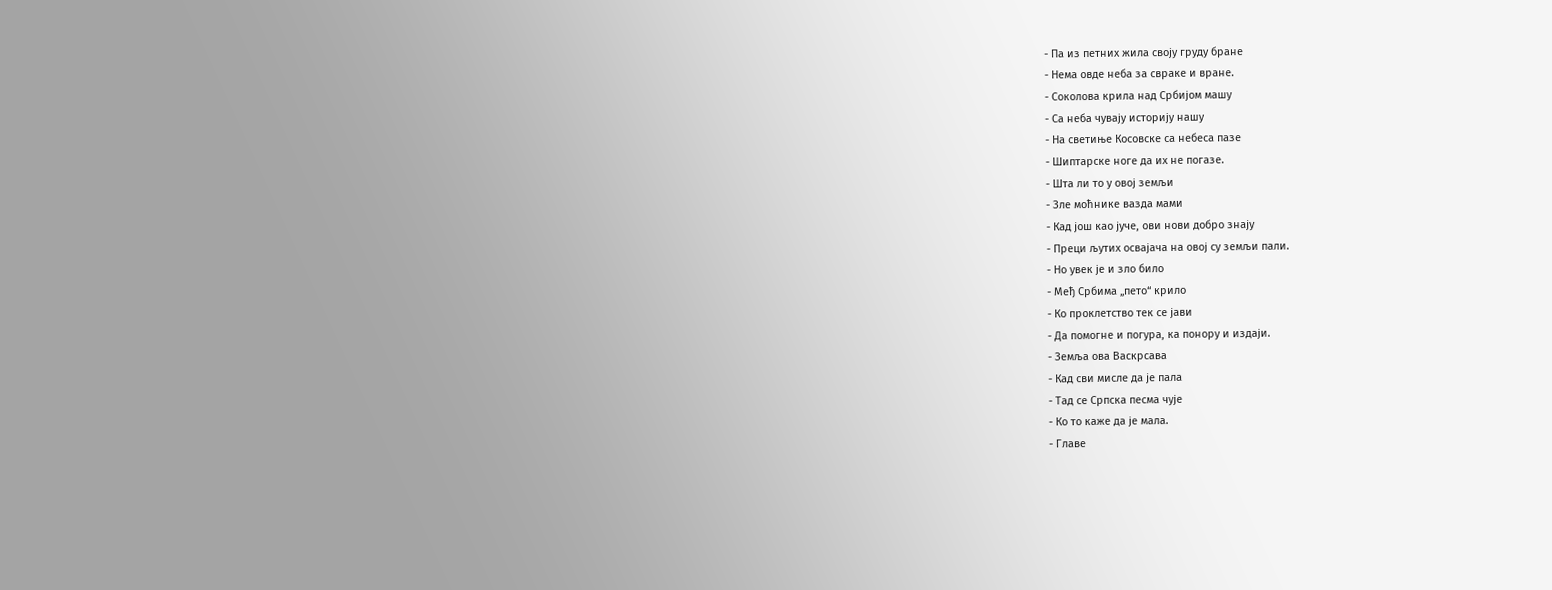- Па из петних жила своју груду бране
- Нема овде неба за свраке и вране.
- Соколова крила над Србијом машу
- Са неба чувају историју нашу
- На светиње Косовске са небеса пазе
- Шиптарске ноге да их не погазе.
- Шта ли то у овој земљи
- Зле моћнике вазда мами
- Кад још као јуче, ови нови добро знају
- Преци љутих освајача на овој су земљи пали.
- Но увек је и зло било
- Међ Србима „пето“ крило
- Ко проклетство тек се јави
- Да помогне и погура, ка понору и издаји.
- Земља ова Васкрсава
- Кад сви мисле да је пала
- Тад се Српска песма чује
- Ко то каже да је мала.
- Главе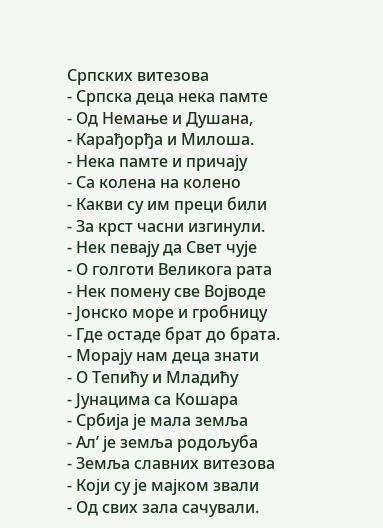Српских витезова
- Српска деца нека памте
- Од Немање и Душана,
- Карађорђа и Милоша.
- Нека памте и причају
- Са колена на колено
- Какви су им преци били
- За крст часни изгинули.
- Нек певају да Свет чује
- О голготи Великога рата
- Нек помену све Војводе
- Јонско море и гробницу
- Где остаде брат до брата.
- Морају нам деца знати
- О Тепићу и Младићу
- Јунацима са Кошара
- Србија је мала земља
- Ал’ је земља родољуба
- Земља славних витезова
- Који су је мајком звали
- Од свих зала сачували.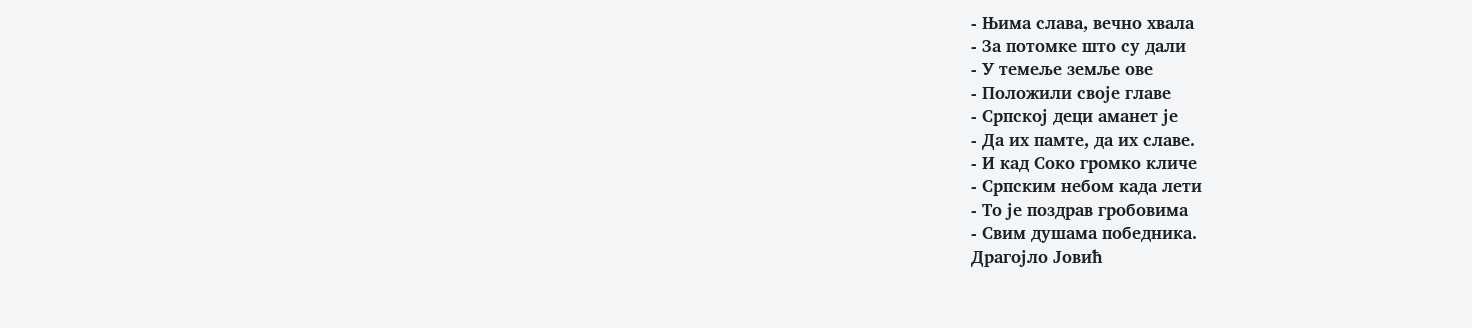- Њима слава, вечно хвала
- За потомке што су дали
- У темеље земље ове
- Положили своје главе
- Српској деци аманет је
- Да их памте, да их славе.
- И кад Соко громко кличе
- Српским небом када лети
- То је поздрав гробовима
- Свим душама победника.
Драгојло Јовић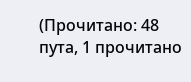(Прочитано: 48 пута, 1 прочитано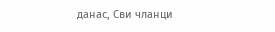данас, Сви чланци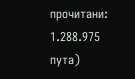прочитани: 1.288.975 пута)